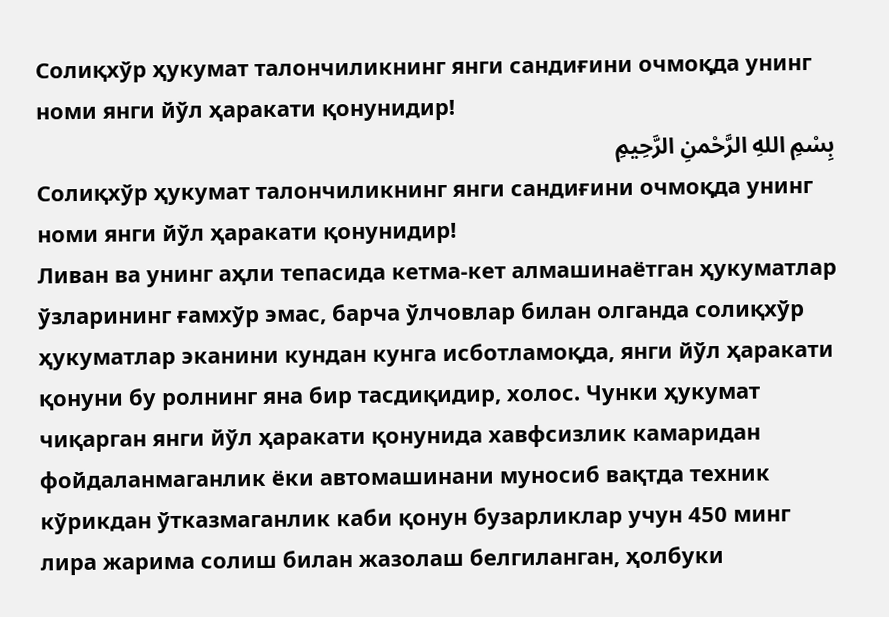Солиқхўр ҳукумат талончиликнинг янги сандиғини очмоқда унинг номи янги йўл ҳаракати қонунидир!
بِسْمِ اللهِ الرَّحْمنِ الرَّحِيمِ
Солиқхўр ҳукумат талончиликнинг янги сандиғини очмоқда унинг номи янги йўл ҳаракати қонунидир!
Ливан ва унинг аҳли тепасида кетма-кет алмашинаётган ҳукуматлар ўзларининг ғамхўр эмас, барча ўлчовлар билан олганда солиқхўр ҳукуматлар эканини кундан кунга исботламоқда, янги йўл ҳаракати қонуни бу ролнинг яна бир тасдиқидир, холос. Чунки ҳукумат чиқарган янги йўл ҳаракати қонунида хавфсизлик камаридан фойдаланмаганлик ёки автомашинани муносиб вақтда техник кўрикдан ўтказмаганлик каби қонун бузарликлар учун 450 минг лира жарима солиш билан жазолаш белгиланган, ҳолбуки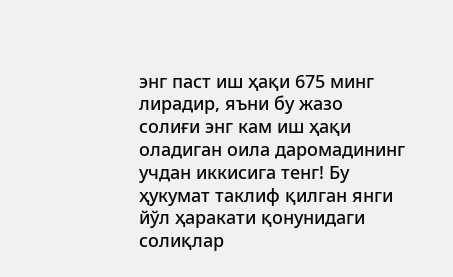энг паст иш ҳақи 675 минг лирадир, яъни бу жазо солиғи энг кам иш ҳақи оладиган оила даромадининг учдан иккисига тенг! Бу ҳукумат таклиф қилган янги йўл ҳаракати қонунидаги солиқлар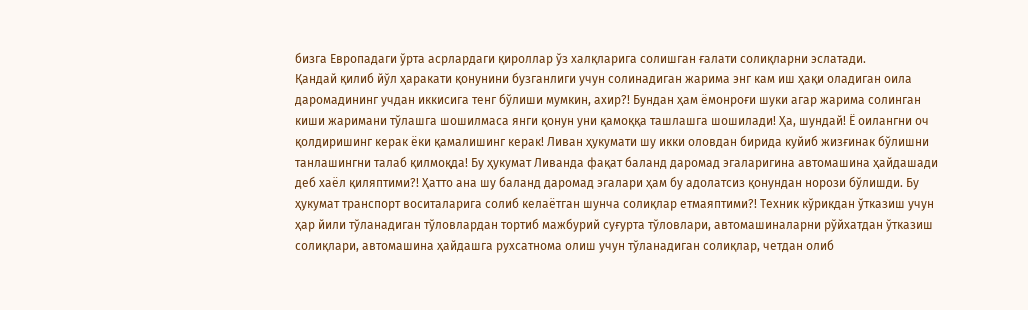бизга Европадаги ўрта асрлардаги қироллар ўз халқларига солишган ғалати солиқларни эслатади.
Қандай қилиб йўл ҳаракати қонунини бузганлиги учун солинадиган жарима энг кам иш ҳақи оладиган оила даромадининг учдан иккисига тенг бўлиши мумкин, ахир?! Бундан ҳам ёмонроғи шуки агар жарима солинган киши жаримани тўлашга шошилмаса янги қонун уни қамоққа ташлашга шошилади! Ҳа, шундай! Ё оилангни оч қолдиришинг керак ёки қамалишинг керак! Ливан ҳукумати шу икки оловдан бирида куйиб жизғинак бўлишни танлашингни талаб қилмоқда! Бу ҳукумат Ливанда фақат баланд даромад эгаларигина автомашина ҳайдашади деб хаёл қиляптими?! Ҳатто ана шу баланд даромад эгалари ҳам бу адолатсиз қонундан норози бўлишди. Бу ҳукумат транспорт воситаларига солиб келаётган шунча солиқлар етмаяптими?! Техник кўрикдан ўтказиш учун ҳар йили тўланадиган тўловлардан тортиб мажбурий суғурта тўловлари, автомашиналарни рўйхатдан ўтказиш солиқлари, автомашина ҳайдашга рухсатнома олиш учун тўланадиган солиқлар, четдан олиб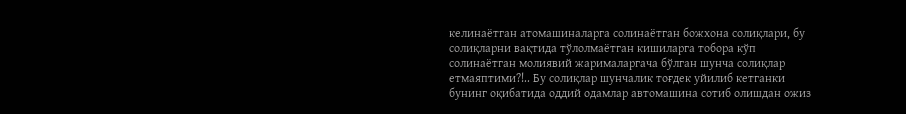келинаётган атомашиналарга солинаётган божхона солиқлари, бу солиқларни вақтида тўлолмаётган кишиларга тобора кўп солинаётган молиявий жарималаргача бўлган шунча солиқлар етмаяптими?!.. Бу солиқлар шунчалик тоғдек уйилиб кетганки бунинг оқибатида оддий одамлар автомашина сотиб олишдан ожиз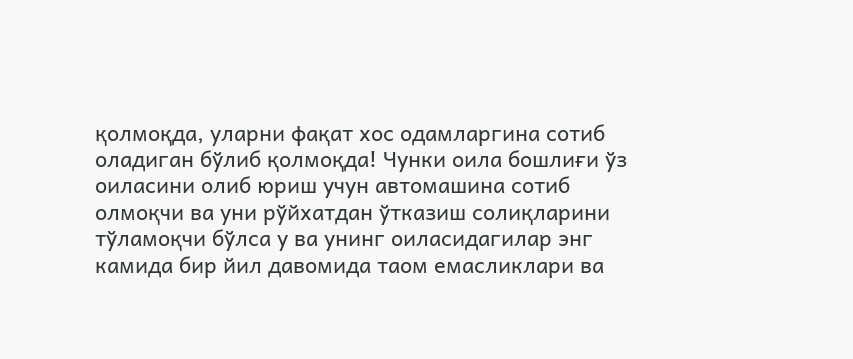қолмоқда, уларни фақат хос одамларгина сотиб оладиган бўлиб қолмоқда! Чунки оила бошлиғи ўз оиласини олиб юриш учун автомашина сотиб олмоқчи ва уни рўйхатдан ўтказиш солиқларини тўламоқчи бўлса у ва унинг оиласидагилар энг камида бир йил давомида таом емасликлари ва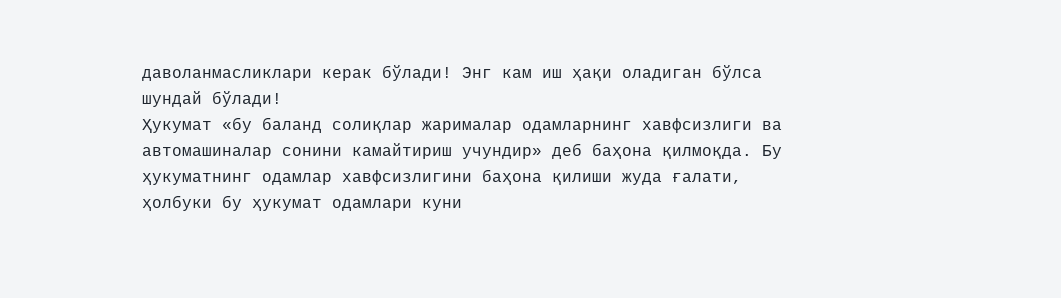даволанмасликлари керак бўлади! Энг кам иш ҳақи оладиган бўлса шундай бўлади!
Ҳукумат «бу баланд солиқлар жарималар одамларнинг хавфсизлиги ва автомашиналар сонини камайтириш учундир» деб баҳона қилмоқда. Бу ҳукуматнинг одамлар хавфсизлигини баҳона қилиши жуда ғалати, ҳолбуки бу ҳукумат одамлари куни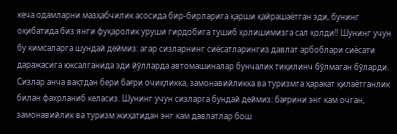кеча одамларни мазҳабчилик асосида бир-бирларига қарши қайрашаётган эди, бунинг оқибатида биз янги фуқаролик уруши гирдобига тушиб қолишимизга сал қолди!! Шунинг учун бу кимсаларга шундай деймиз: агар сизларнинг сиёсатларингиз давлат арбоблари сиёсати даражасига юксалганида эди йўлларда автомашиналар бунчалик тиқилинч бўлмаган бўларди. Сизлар анча вақтдан бери бағри очиқликка, замонавийликка ва туризмга ҳаракат қилаётганлик билан фахрланиб келасиз. Шунинг учун сизларга бундай деймиз: бағрини энг кам очган, замонавийлик ва туризм жиҳатидан энг кам давлатлар бош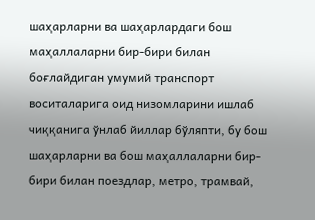шаҳарларни ва шаҳарлардаги бош маҳаллаларни бир-бири билан боғлайдиган умумий транспорт воситаларига оид низомларини ишлаб чиққанига ўнлаб йиллар бўляпти, бу бош шаҳарларни ва бош маҳаллаларни бир-бири билан поездлар, метро, трамвай,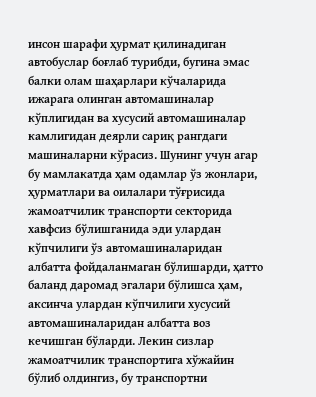инсон шарафи ҳурмат қилинадиган автобуслар боғлаб турибди, бугина эмас балки олам шаҳарлари кўчаларида ижарага олинган автомашиналар кўплигидан ва хусусий автомашиналар камлигидан деярли сариқ рангдаги машиналарни кўрасиз. Шунинг учун агар бу мамлакатда ҳам одамлар ўз жонлари, ҳурматлари ва оилалари тўғрисида жамоатчилик транспорти секторида хавфсиз бўлишганида эди улардан кўпчилиги ўз автомашиналаридан албатта фойдаланмаган бўлишарди, ҳатто баланд даромад эгалари бўлишса ҳам, аксинча улардан кўпчилиги хусусий автомашиналаридан албатта воз кечишган бўларди. Лекин сизлар жамоатчилик транспортига хўжайин бўлиб олдингиз, бу транспортни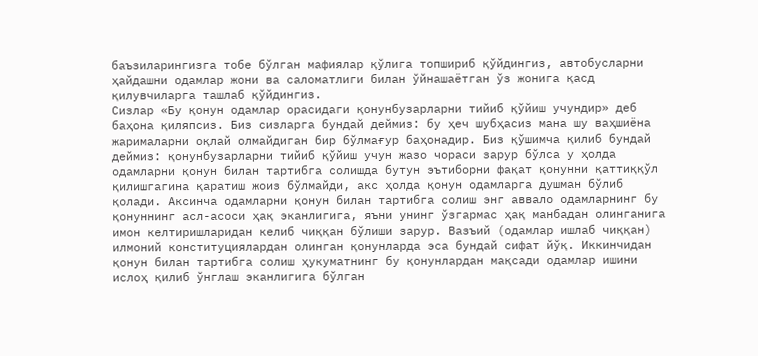баъзиларингизга тобе бўлган мафиялар қўлига топшириб қўйдингиз, автобусларни ҳайдашни одамлар жони ва саломатлиги билан ўйнашаётган ўз жонига қасд қилувчиларга ташлаб қўйдингиз.
Сизлар «Бу қонун одамлар орасидаги қонунбузарларни тийиб қўйиш учундир» деб баҳона қиляпсиз. Биз сизларга бундай деймиз: бу ҳеч шубҳасиз мана шу ваҳшиёна жарималарни оқлай олмайдиган бир бўлмағур баҳонадир. Биз қўшимча қилиб бундай деймиз: қонунбузарларни тийиб қўйиш учун жазо чораси зарур бўлса у ҳолда одамларни қонун билан тартибга солишда бутун эътиборни фақат қонунни қаттиққўл қилишгагина қаратиш жоиз бўлмайди, акс ҳолда қонун одамларга душман бўлиб қолади. Аксинча одамларни қонун билан тартибга солиш энг аввало одамларнинг бу қонуннинг асл-асоси ҳақ эканлигига, яъни унинг ўзгармас ҳақ манбадан олинганига имон келтиришларидан келиб чиққан бўлиши зарур. Вазъий (одамлар ишлаб чиққан) илмоний конституциялардан олинган қонунларда эса бундай сифат йўқ. Иккинчидан қонун билан тартибга солиш ҳукуматнинг бу қонунлардан мақсади одамлар ишини ислоҳ қилиб ўнглаш эканлигига бўлган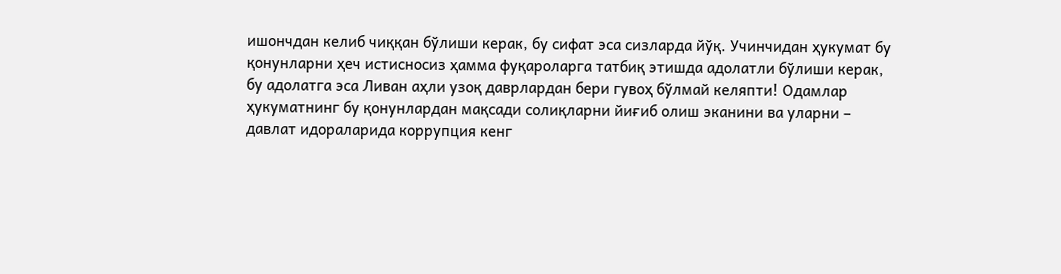ишончдан келиб чиққан бўлиши керак, бу сифат эса сизларда йўқ. Учинчидан ҳукумат бу қонунларни ҳеч истисносиз ҳамма фуқароларга татбиқ этишда адолатли бўлиши керак, бу адолатга эса Ливан аҳли узоқ даврлардан бери гувоҳ бўлмай келяпти! Одамлар ҳукуматнинг бу қонунлардан мақсади солиқларни йиғиб олиш эканини ва уларни – давлат идораларида коррупция кенг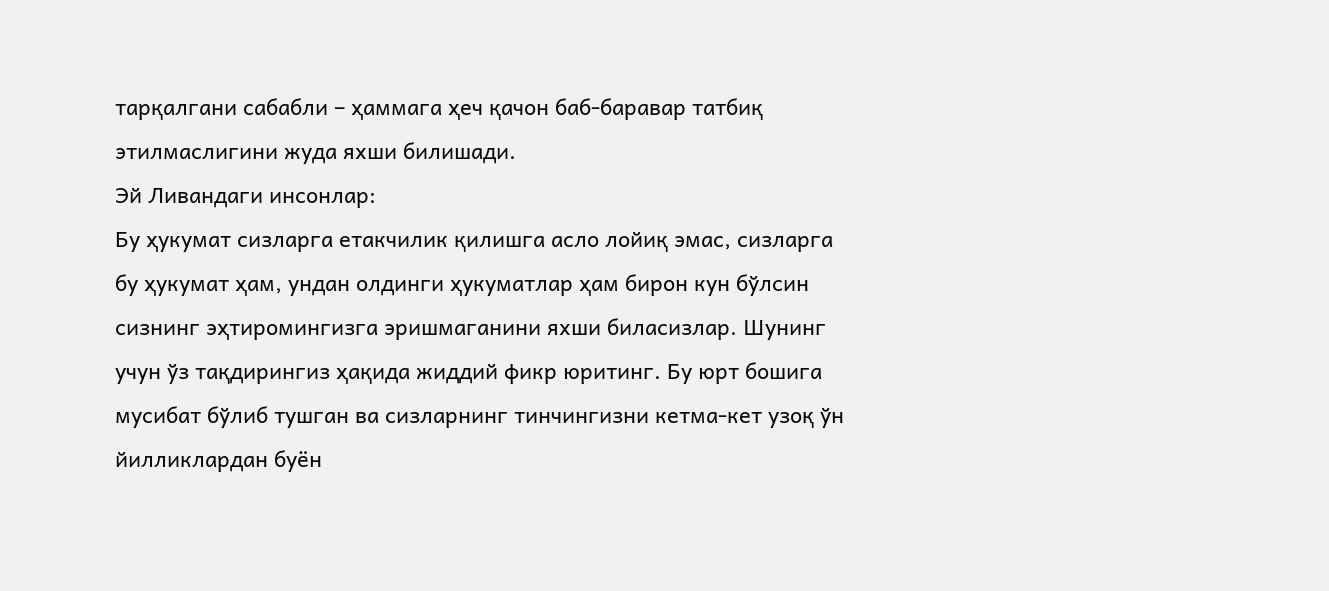тарқалгани сабабли – ҳаммага ҳеч қачон баб-баравар татбиқ этилмаслигини жуда яхши билишади.
Эй Ливандаги инсонлар:
Бу ҳукумат сизларга етакчилик қилишга асло лойиқ эмас, сизларга бу ҳукумат ҳам, ундан олдинги ҳукуматлар ҳам бирон кун бўлсин сизнинг эҳтиромингизга эришмаганини яхши биласизлар. Шунинг учун ўз тақдирингиз ҳақида жиддий фикр юритинг. Бу юрт бошига мусибат бўлиб тушган ва сизларнинг тинчингизни кетма-кет узоқ ўн йилликлардан буён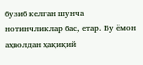бузиб келган шунча нотинчликлар бас, етар. Бу ёмон аҳволдан ҳақиқий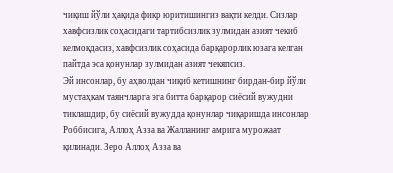чиқиш йўли ҳақида фикр юритишингиз вақти келди. Сизлар хавфсизлик соҳасидаги тартибсизлик зулмидан азият чекиб келмоқдасиз, хавфсизлик соҳасида барқарорлик юзага келган пайтда эса қонунлар зулмидан азият чекяпсиз.
Эй инсонлар, бу аҳволдан чиқиб кетишнинг бирдан-бир йўли мустаҳкам таянчларга эга битта барқарор сиёсий вужудни тиклашдир, бу сиёсий вужудда қонунлар чиқаришда инсонлар Роббисига, Аллоҳ Азза ва Жалланинг амрига мурожаат қилинади. Зеро Аллоҳ Азза ва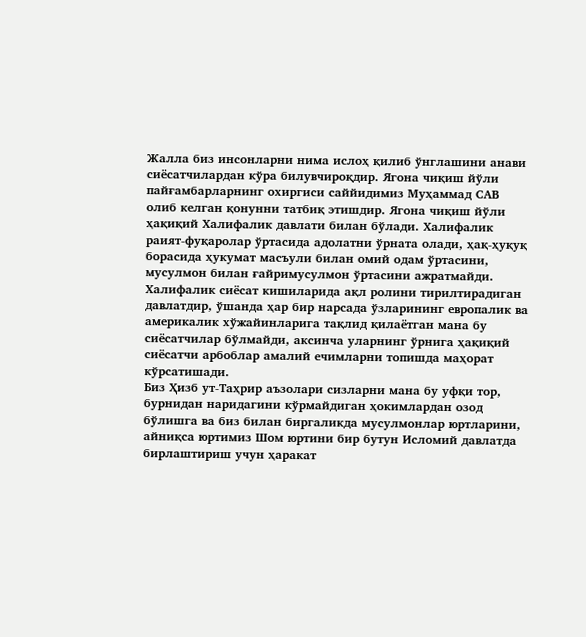Жалла биз инсонларни нима ислоҳ қилиб ўнглашини анави сиёсатчилардан кўра билувчироқдир. Ягона чиқиш йўли пайғамбарларнинг охиргиси саййидимиз Муҳаммад САВ олиб келган қонунни татбиқ этишдир. Ягона чиқиш йўли ҳақиқий Халифалик давлати билан бўлади. Халифалик раият-фуқаролар ўртасида адолатни ўрната олади, ҳақ-ҳуқуқ борасида ҳукумат масъули билан омий одам ўртасини, мусулмон билан ғайримусулмон ўртасини ажратмайди. Халифалик сиёсат кишиларида ақл ролини тирилтирадиган давлатдир, ўшанда ҳар бир нарсада ўзларининг европалик ва америкалик хўжайинларига тақлид қилаётган мана бу сиёсатчилар бўлмайди, аксинча уларнинг ўрнига ҳақиқий сиёсатчи арбоблар амалий ечимларни топишда маҳорат кўрсатишади.
Биз Ҳизб ут-Таҳрир аъзолари сизларни мана бу уфқи тор, бурнидан наридагини кўрмайдиган ҳокимлардан озод бўлишга ва биз билан биргаликда мусулмонлар юртларини, айниқса юртимиз Шом юртини бир бутун Исломий давлатда бирлаштириш учун ҳаракат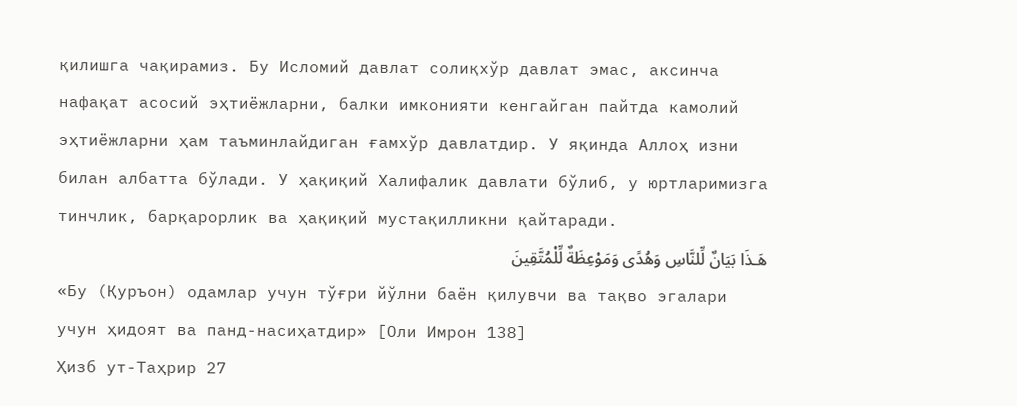қилишга чақирамиз. Бу Исломий давлат солиқхўр давлат эмас, аксинча нафақат асосий эҳтиёжларни, балки имконияти кенгайган пайтда камолий эҳтиёжларни ҳам таъминлайдиган ғамхўр давлатдир. У яқинда Аллоҳ изни билан албатта бўлади. У ҳақиқий Халифалик давлати бўлиб, у юртларимизга тинчлик, барқарорлик ва ҳақиқий мустақилликни қайтаради.
هَـذَا بَيَانٌ لِّلنَّاسِ وَهُدًى وَمَوْعِظَةٌ لِّلْمُتَّقِينَ
«Бу (Қуръон) одамлар учун тўғри йўлни баён қилувчи ва тақво эгалари учун ҳидоят ва панд-насиҳатдир» [Оли Имрон 138]
Ҳизб ут-Таҳрир 27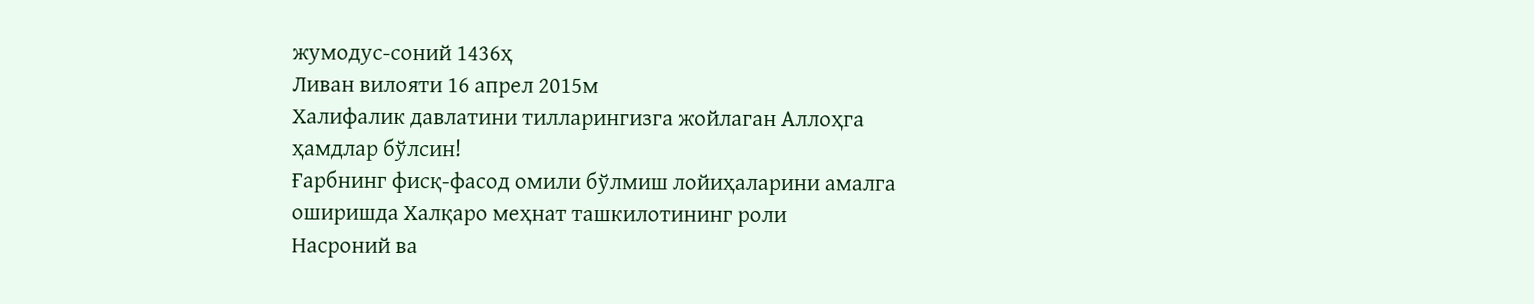жумодус-соний 1436ҳ
Ливан вилояти 16 апрел 2015м
Халифалик давлатини тилларингизга жойлаган Аллоҳга ҳамдлар бўлсин!
Ғарбнинг фисқ-фасод омили бўлмиш лойиҳаларини амалга оширишда Халқаро меҳнат ташкилотининг роли
Насроний ва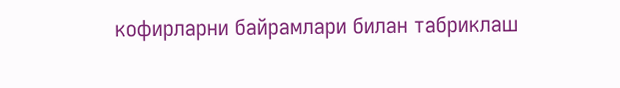кофирларни байрамлари билан табриклаш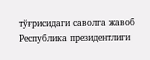тўғрисидаги саволга жавоб
Республика президентлиги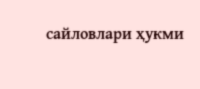сайловлари ҳукми